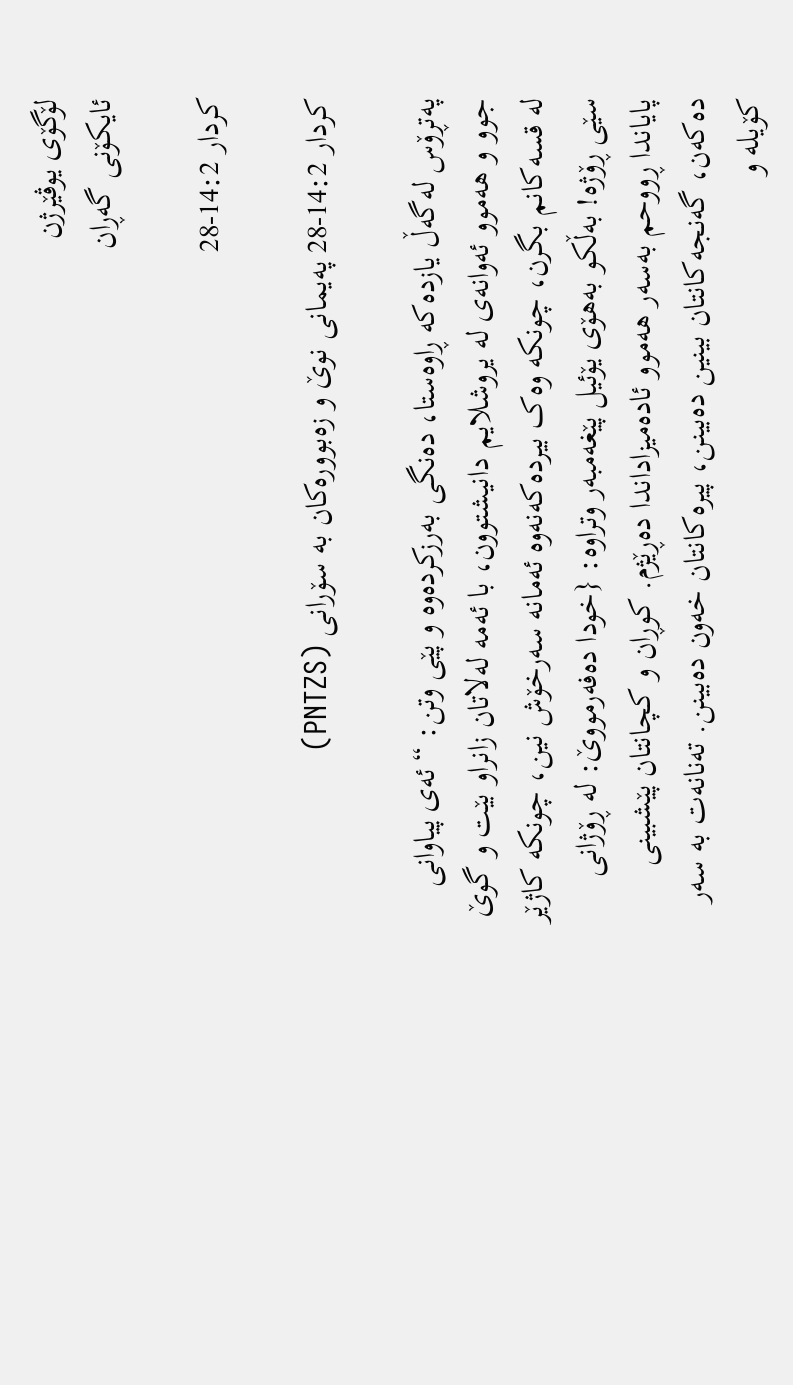لۆگۆی یوڤێرژن
ئایکۆنی گەڕان

کردار 14:2-28

کردار 14:2-28 پەیمانی نوێ و زەبوورەکان بە سۆرانی (PNTZS)

په‌تڕۆس له‌گه‌ڵ یازده‌كه‌ ڕاوه‌ستا، ده‌نگی به‌رزكرده‌وه‌ و پێی وتن: “ئه‌ی پیاوانی جوو و هه‌موو ئه‌وانه‌ی له‌ یروشلایم دانیشتوون، با ئه‌مه‌ له‌لاتان زانراو بێت و گوێ له‌ قسه‌كانم بگرن، چونكه‌ وه‌ک بیرده‌كه‌نه‌وه‌ ئه‌مانه‌ سه‌رخۆش نین، چونكه‌ كاژێر سێی ڕۆژه‌! به‌ڵكو به‌هۆی یۆئیل پێغه‌مبه‌ر وتراوه‌: {خودا ده‌فه‌رمووێ: له‌ ڕۆژانی پایاندا ڕووحم‌ به‌سه‌ر هه‌موو ئاده‌میزاداندا ده‌ڕێژم. كوڕان و كچانتان پێشبینی ده‌كه‌ن، گه‌نجه‌كانتان بینین ده‌بینن، پیره‌كانتان خه‌ون ده‌بینن. ته‌نانه‌ت به‌ سه‌ر كۆیله‌ و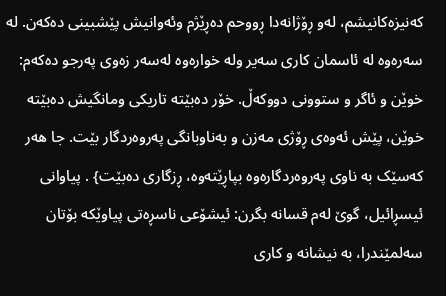كه‌نیزه‌كانیشم، له‌و ڕۆژانه‌دا ڕووحم ده‌ڕێژم وئه‌وانیش پێشبینی ده‌كه‌ن. له‌ سه‌ره‌وه‌ له‌ ئاسمان كاری سه‌یر وله‌ خواره‌وه‌ له‌سه‌ر زه‌وی په‌رجو ده‌كه‌م: خوێن و ئاگر و ستوونی دووكه‌ڵ. خۆر ده‌بێته‌ تاریكی ومانگیش ده‌بێته‌ خوێن، پێش ئه‌وه‌ی ڕۆژی مه‌زن و به‌ناوبانگی په‌روه‌ردگار بێت. جا هه‌ر كه‌سێک به‌ ناوی په‌روه‌ردگاره‌وه‌ بپاڕێته‌وه‌، ڕزگاری ده‌بێت} . پیاوانی ئیسڕائیل، گوێ له‌م قسانه‌ بگرن: ئیشۆعی ناسڕه‌تی پیاوێكه‌ بۆتان سه‌لمێندرا، به‌ نیشانه‌ و كاری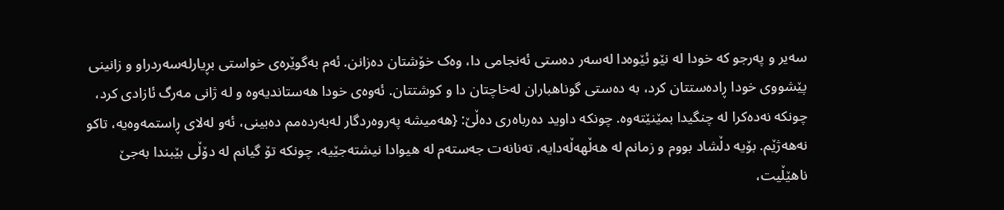سه‌یر و په‌رجو كه‌ خودا له‌ نێو ئێوه‌دا له‌سه‌ر ده‌ستی ئه‌نجامی دا، وه‌ک خۆشتان ده‌زانن. ئه‌م به‌گوێره‌ی خواستی بڕیارله‌سه‌ردراو و زانینی پێشووی خودا ڕاده‌ستتان كرد، به‌ ده‌ستی گوناهباران له‌خاچتان دا و كوشتتان. ئه‌وه‌ی خودا هه‌ستاندیه‌وه‌‌ و له‌ ژانی مه‌رگ ئازادی كرد، چونكه‌ نه‌ده‌كرا له‌ چنگیدا بمێنێته‌وه‌. چونكه‌ داوید ده‌رباه‌ری ده‌ڵێ: {هه‌میشه‌ په‌روه‌ردگار له‌به‌رده‌مم ده‌بینی، ئه‌و له‌لای ڕاستمه‌وه‌یه‌، تاكو نه‌هه‌ژێم. بۆیه‌ دڵشاد بووم و زمانم له‌ هه‌ڵهه‌ڵه‌دایه‌، ته‌نانه‌ت جه‌سته‌م له‌ هیوادا نیشته‌جێیه‌، چونكه‌ تۆ گیانم له‌ دۆڵی بێبندا به‌جێ‌ ناهێڵیت،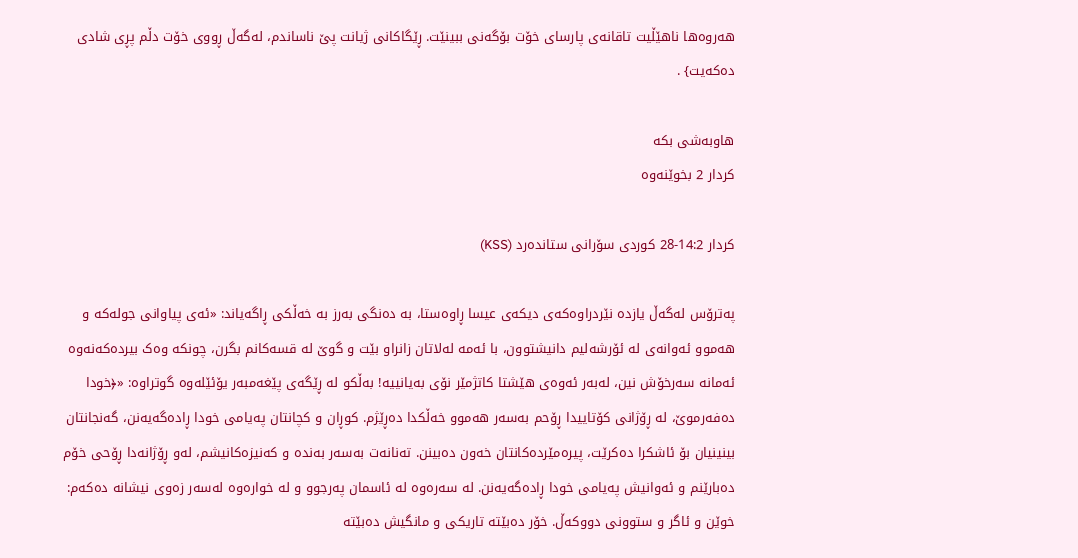هه‌روه‌ها ناهێڵیت تاقانه‌ی پارسای خۆت بۆگه‌نی ببینێت. ڕێگاكانی ژیانت پێ ناساندم، له‌گه‌ڵ ڕووی خۆت دڵم پڕی شادی ده‌كه‌یت} .

هاوبەشی بکە
کردار 2 بخوێنەوە

کردار 14:2-28 كوردی سۆرانی ستانده‌رد (KSS)

پەترۆس لەگەڵ یازدە نێردراوەکەی دیکەی عیسا ڕاوەستا، بە دەنگی بەرز بە خەڵکی ڕاگەیاند: «ئەی پیاوانی جولەکە و هەموو ئەوانەی لە ئۆرشەلیم دانیشتوون، با ئەمە لەلاتان زانراو بێت و گوێ لە قسەکانم بگرن، چونکە وەک بیردەکەنەوە ئەمانە سەرخۆش نین، لەبەر ئەوەی هێشتا کاتژمێر نۆی بەیانییە! بەڵکو لە ڕێگەی پێغەمبەر یۆئێلەوە گوتراوە: «﴿خودا دەفەرموێ، لە ڕۆژانی کۆتاییدا ڕۆحم بەسەر هەموو خەڵکدا دەڕێژم. کوڕان و کچانتان پەیامی خودا ڕادەگەیەنن، گەنجانتان بینینیان بۆ ئاشکرا دەکرێت، پیرەمێردەکانتان خەون دەبینن. تەنانەت بەسەر بەندە و کەنیزەکانیشم، لەو ڕۆژانەدا ڕۆحی خۆم دەبارێنم و ئەوانیش پەیامی خودا ڕادەگەیەنن. لە سەرەوە لە ئاسمان پەرجوو و لە خوارەوە لەسەر زەوی نیشانە دەکەم: خوێن و ئاگر و ستوونی دووکەڵ. خۆر دەبێتە تاریکی و مانگیش دەبێتە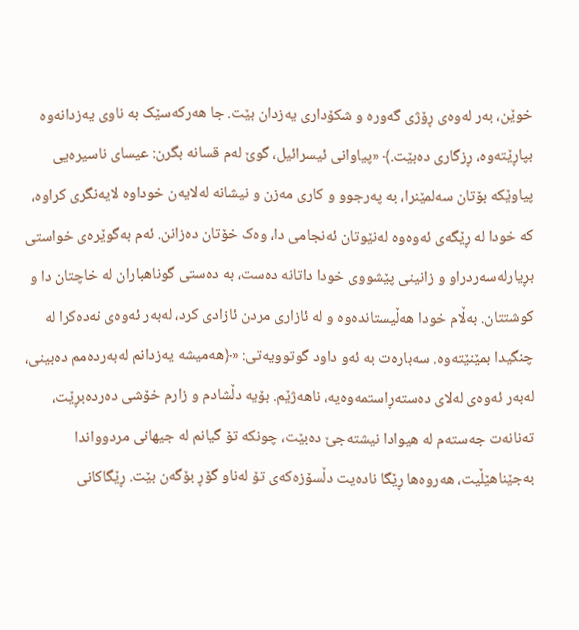خوێن، بەر لەوەی ڕۆژی گەورە و شکۆداری یەزدان بێت. جا هەرکەسێک بە ناوی یەزدانەوە بپاڕێتەوە، ڕزگاری دەبێت.﴾ «پیاوانی ئیسرائیل، گوێ لەم قسانە بگرن: عیسای ناسیرەیی پیاوێکە بۆتان سەلمێنرا، بە پەرجوو و کاری مەزن و نیشانە لەلایەن خوداوە لایەنگری کراوە، کە خودا لە ڕێگەی ئەوەوە لەنێوتان ئەنجامی دا، وەک خۆتان دەزانن. ئەم بەگوێرەی خواستی بڕیارلەسەردراو و زانینی پێشووی خودا داتانە دەست، بە دەستی گوناهباران لە خاچتان دا و کوشتتان. بەڵام خودا هەڵیستاندەوە و لە ئازاری مردن ئازادی کرد، لەبەر ئەوەی نەدەکرا لە چنگیدا بمێنێتەوە. سەبارەت بە ئەو داود گوتوویەتی: «﴿هەمیشە یەزدانم لەبەردەمم دەبینی، لەبەر ئەوەی لەلای دەستەڕاستمەوەیە، ناهەژێم. بۆیە دڵشادم و زارم خۆشی دەردەبڕێت، تەنانەت جەستەم لە هیوادا نیشتەجێ دەبێت، چونکە تۆ گیانم لە جیهانی مردوواندا بەجێناهێڵیت، هەروەها ڕێگا نادەیت دڵسۆزەکەی تۆ لەناو گۆڕ بۆگەن بێت. ڕێگاکانی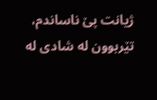ژیانت پێ ناساندم، تێربوون لە شادی لە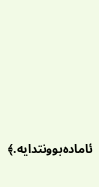ئامادەبوونتدایە.﴾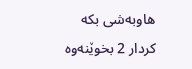هاوبەشی بکە
کردار 2 بخوێنەوە